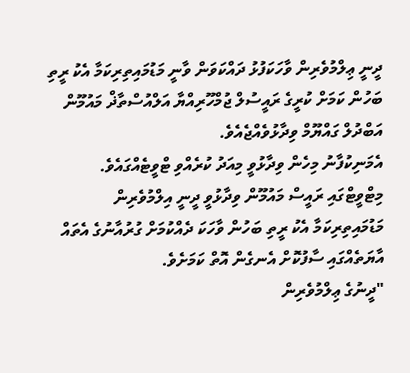ދީނީ ޢިލްމުވެރިން ވާހަކަފުޅު ދައްކަވަން ވާނީ މަޑުމައިތިރިކަމާ އެކު ރީތި ބަހުން ކަމަށް ކުރީގެ ރައީސުލް ޖުމްހޫރިއްޔާ އަލްއުސްތާޛް މައުމޫން އަބްދުލް ގައްޔޫމް ވިދާޅުވެއްޖެއެވެ.
އެމަނިކުފާނު މިހެން ވިދާޅުވީ މިއަދު ކުރެއްވި ޓްވީޓެއްގައެވެ. މިޓްވީޓްގައި ރައީސް މައުމޫން ވިދާޅުވީ ދީނީ އިލްމުވެރިން މަޑުމައިތިރިކަމާ އެކު ރީތި ބަހުން ވާހަކަ ދެއްކުމަށް ގުރުއާނުގެ އެތައް އާޔަތެއްގައި ސާފުކޮށް އެނގެން އޮތް ކަމަށެވެ.
"ދީނުގެ ޢިލްމުވެރިން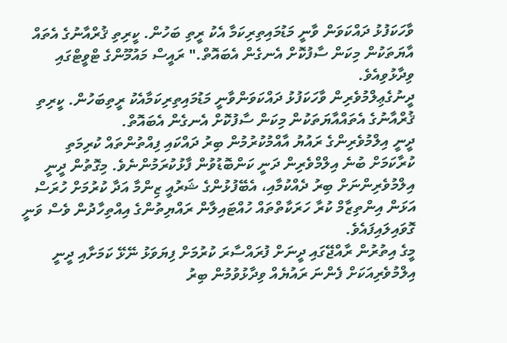ވާހަކަފުޅު ދައްކަވަން ވާނީ މަޑުމައިތިރިކަމާ އެކު ރީތި ބަހުން. ކީރިތި ޤުރްއާނުގެ އެތައް އާޔަތަކުން މިކަން ސާފުކޮށް އެނގެން އެބައޮތް." ރައީސް މައުމޫންގެ ޓްވީޓްގައި ވިދާޅުވިއެވެ.
ދީނުގެޢިލްމުވެރިން ވާހަކަފުޅު ދައްކަވަންވާނީ މަޑުމައިތިރިކަމާއެކު ރީތިބަހުން. ކީރިތި ޤުރްއާނުގެ އެތައްއާޔަތަކުން މިކަން ސާފުކޮށް އެނގެން އެބައޮތް.
ދީނީ އިލްމުވެރިންގެ ރައުޔު އާއްމުކުރުމުން ބިރު ދައްކައި ފިއްތުންތައް ކުރިމަތި ކުރާކަމަށް ބުނެ އިލްމްވެރިން ދަނީ ކަންބޮޑުވުން ފާޅުކުރަމުންނެވެ. މިގޮތުން ދީނީ އިލްމުވެރިންނަށް ބިރު ދެއްކުމާއި، އެބޭފުޅުންގެ ޝަރުއީ ޒިންމާ އަދާ ކުރުމަށް ހުރަސް އަޅަން އިންތިޒާމް ކުރާ ހަރަކާތްތައް ހުއްޓައިލާން ރައްޔިތުންގެ އިއްތިހާދުން ވެސް ވަނީ ގޮވައިލައިފައެވެ.
މީގެ އިތުރުން ރާއްޖޭގައި ދީނަށް ފުރައްސާރަ ކުރުމަށް ފިޔަވަޅު ނޭޅޭ ކަމަށާއި ދީނީ އިލްމުވެރިއަކަށް ފެންނަ ރައުޔެއް ވިދާޅުވުމުން ބިރު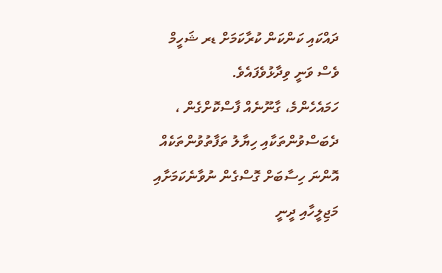ދައްކައި ކަންކަން ކުރާކަމަށް ޑރ ޝަހީމް ވެސް ވަނީ ވިދާޅުވެފައެވެ.
ހަމައެހެންމެ، ގާނޫނެއް ފާސްކޮށްގެން ، ދެބަސްވުންތަކާއި ހިޔާލު ތަފާތުވުންތަކެއް އޮންނަ ހިސާބަށް ގޮސްގެން ނުވާނެކަމަށާއި މަޖިލީހާއި ދީނީ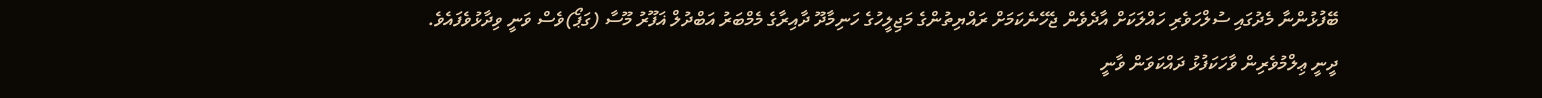ބޭފުޅުންނާ މެދުގައި ސުލްހަވެރި ހައްލަކަށް އާދެވެން ޖެހޭނެކަމަށް ރައްޔިތުންގެ މަޖިލީހުގެ ހަނިމާދޫ ދާއިރާގެ މެމްބަރު އަބްދުލް ޣަފޫރު މޫސާ (ގަޕޯ)ވެސް ވަނީ ވިދާޅުވެފައެވެ.
ދީނީ ޢިލްމުވެރިން ވާހަކަފުޅު ދައްކަވަން ވާނީ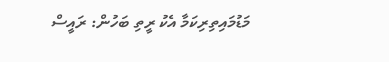މަޑުމައިތިރިކަމާ އެކު ރީތި ބަހުން: ރައީސް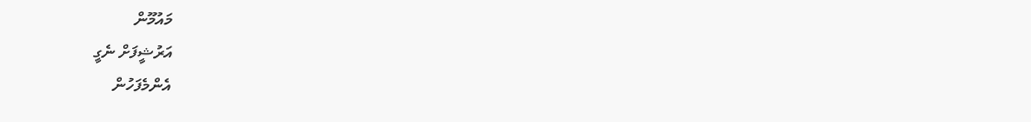މައުމޫން
އަރުޝީފަށް ނެގީ
އެންމެފަހުން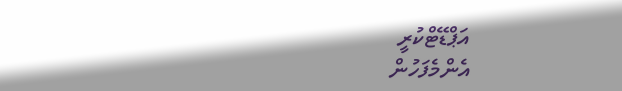އަޕްޑޭޓްކުރީ
އެންމެފަހުން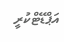އަޕްޑޭޓްކުރީ